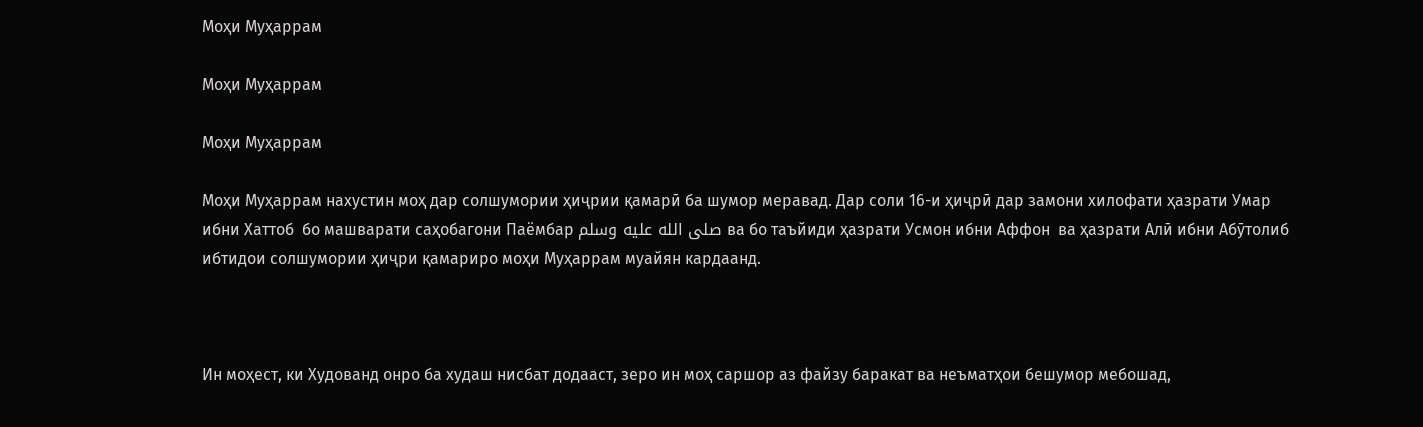Моҳи Муҳаррам

Моҳи Муҳаррам

Моҳи Муҳаррам

Моҳи Муҳаррам нахустин моҳ дар солшумории ҳиҷрии қамарӣ ба шумор меравад. Дар соли 16-и ҳиҷрӣ дар замони хилофати ҳазрати Умар ибни Хаттоб  бо машварати саҳобагони Паёмбар صلى الله عليه وسلم ва бо таъйиди ҳазрати Усмон ибни Аффон  ва ҳазрати Алӣ ибни Абӯтолиб  ибтидои солшумории ҳиҷри қамариро моҳи Муҳаррам муайян кардаанд.



Ин моҳест, ки Худованд онро ба худаш нисбат додааст, зеро ин моҳ саршор аз файзу баракат ва неъматҳои бешумор мебошад,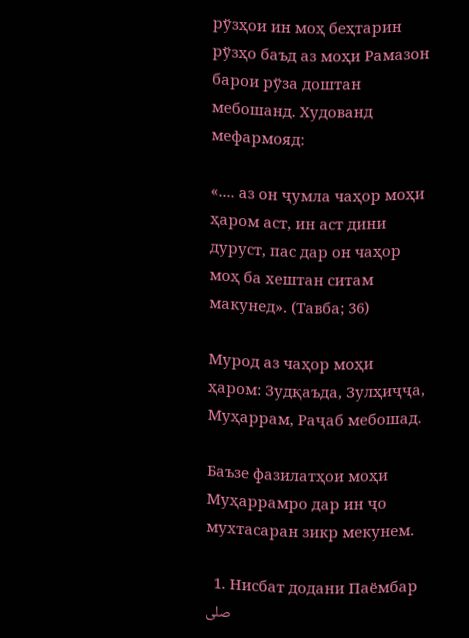рўзҳои ин моҳ беҳтарин рўзҳо баъд аз моҳи Рамазон барои рўза доштан мебошанд. Худованд мефармояд:

«.... аз он ҷумла чаҳор моҳи ҳаром аст, ин аст дини дуруст, пас дар он чаҳор моҳ ба хештан ситам макунед». (Тавба; 36)

Мурод аз чаҳор моҳи ҳаром: Зудқаъда, Зулҳиҷҷа, Муҳаррам, Раҷаб мебошад.

Баъзе фазилатҳои моҳи Муҳаррамро дар ин ҷо мухтасаран зикр мекунем.

  1. Нисбат додани Паёмбар صلى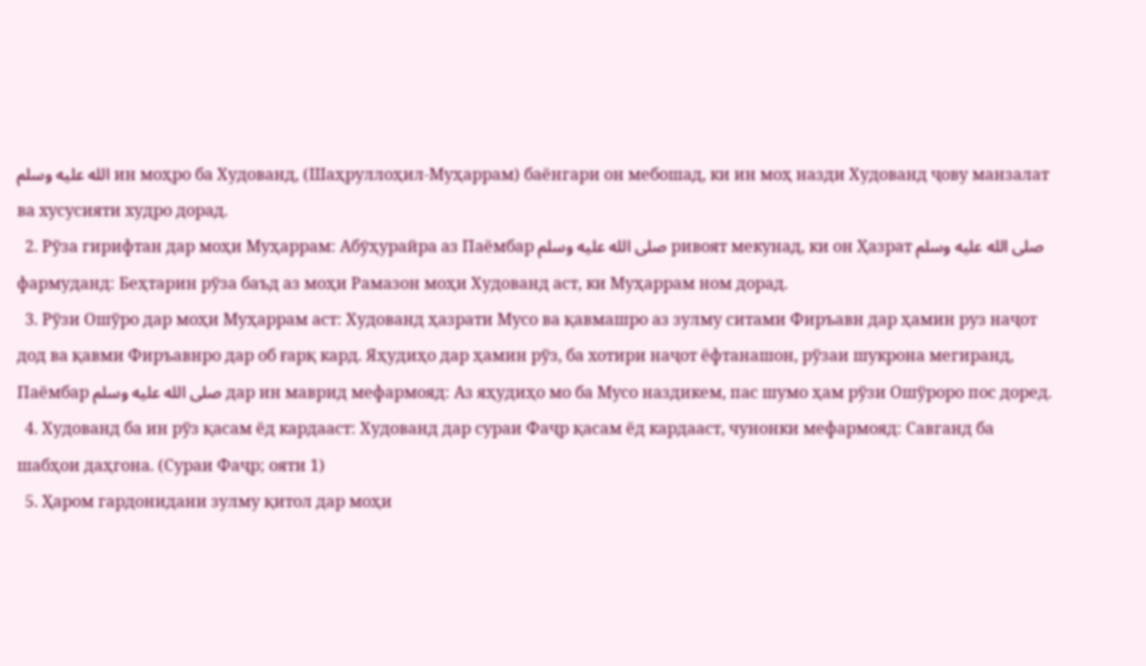الله عليه وسلم ин моҳро ба Худованд, (Шаҳруллоҳил-Муҳаррам) баёнгари он мебошад, ки ин моҳ назди Худованд ҷову манзалат ва хусусияти худро дорад.
  2. Рўза гирифтан дар моҳи Муҳаррам: Абӯҳурайра аз Паёмбар صلى الله عليه وسلم ривоят мекунад, ки он Ҳазрат صلى الله عليه وسلم фармуданд: Беҳтарин рўза баъд аз моҳи Рамазон моҳи Худованд аст, ки Муҳаррам ном дорад.
  3. Рўзи Ошўро дар моҳи Муҳаррам аст: Худованд ҳазрати Мусо ва қавмашро аз зулму ситами Фиръавн дар ҳамин руз наҷот дод ва қавми Фиръавнро дар об ғарқ кард. Яҳудиҳо дар ҳамин рўз, ба хотири наҷот ёфтанашон, рўзаи шукрона мегиранд, Паёмбар صلى الله عليه وسلم дар ин маврид мефармояд: Аз яҳудиҳо мо ба Мусо наздикем, пас шумо ҳам рўзи Ошўроро пос доред.
  4. Худованд ба ин рўз қасам ёд кардааст: Худованд дар сураи Фаҷр қасам ёд кардааст, чунонки мефармояд: Савганд ба шабҳои даҳгона. (Сураи Фаҷр; ояти 1)
  5. Ҳаром гардонидани зулму қитол дар моҳи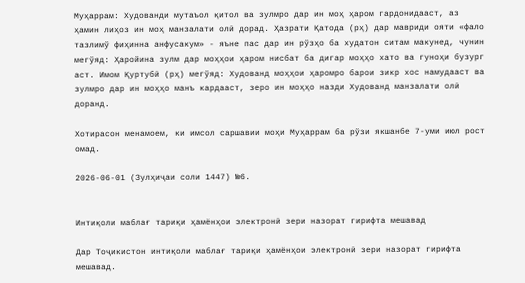Муҳаррам: Худованди мутаъол қитол ва зулмро дар ин моҳ ҳаром гардонидааст, аз ҳамин лиҳоз ин моҳ манзалати олӣ дорад. Ҳазрати Қатода (рҳ) дар мавриди ояти «фало тазлимў фиҳинна анфусакум» - яъне пас дар ин рўзҳо ба худатон ситам макунед, чунин мегўяд: Ҳаройина зулм дар моҳҳои ҳаром нисбат ба дигар моҳҳо хато ва гуноҳи бузург аст. Имом Қуртубӣ (рҳ) мегўяд: Худованд моҳҳои ҳаромро барои зикр хос намудааст ва зулмро дар ин моҳҳо манъ кардааст, зеро ин моҳҳо назди Худованд манзалати олӣ доранд.

Хотирасон менамоем, ки имсол саршавии моҳи Муҳаррам ба рўзи якшанбе 7-уми июл рост омад.

2026-06-01 (Зулҳиҷаи соли 1447) №6.


Интиқоли маблағ тариқи ҳамёнҳои электронӣ зери назорат гирифта мешавад

Дар Тоҷикистон интиқоли маблағ тариқи ҳамёнҳои электронӣ зери назорат гирифта мешавад.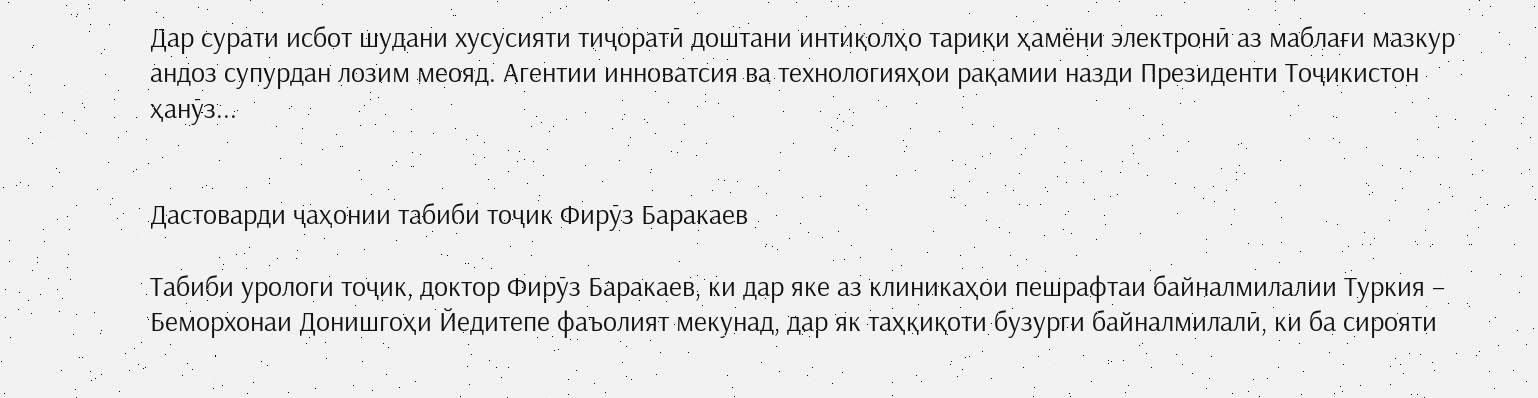Дар сурати исбот шудани хусусияти тиҷоратӣ доштани интиқолҳо тариқи ҳамёни электронӣ аз маблағи мазкур андоз супурдан лозим меояд. Агентии инноватсия ва технологияҳои рақамии назди Президенти Тоҷикистон ҳанӯз...


Дастоварди ҷаҳонии табиби тоҷик Фирӯз Баракаев

Табиби урологи тоҷик, доктор Фирӯз Баракаев, ки дар яке аз клиникаҳои пешрафтаи байналмилалии Туркия – Беморхонаи Донишгоҳи Йедитепе фаъолият мекунад, дар як таҳқиқоти бузурги байналмилалӣ, ки ба сирояти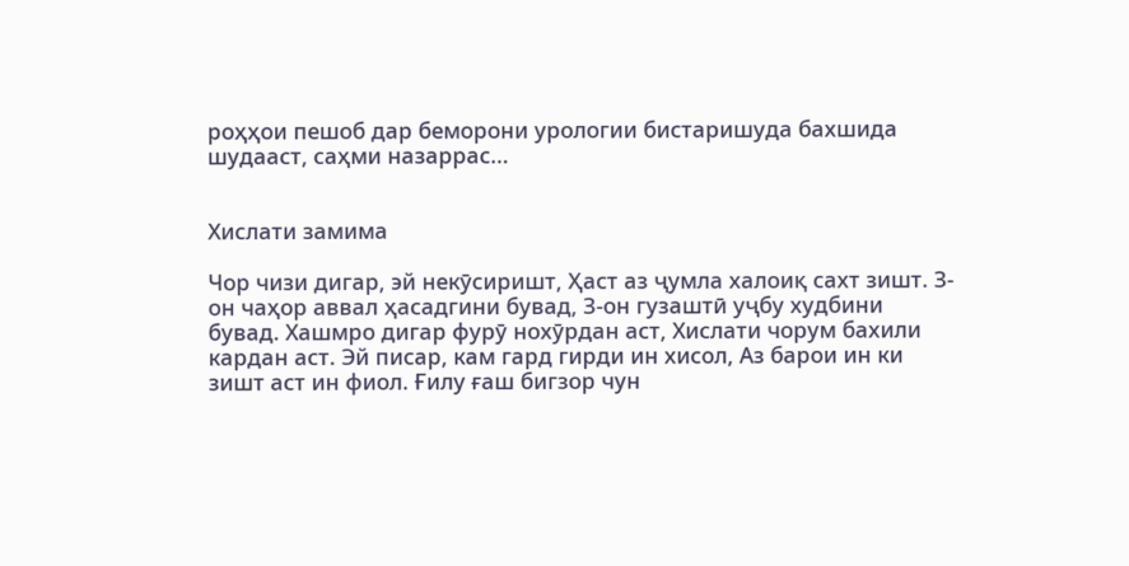роҳҳои пешоб дар беморони урологии бистаришуда бахшида шудааст, саҳми назаррас...


Хислати замима

Чор чизи дигар, эй некӯсиришт, Ҳаст аз ҷумла халоиқ сахт зишт. З-он чаҳор аввал ҳасадгини бувад, З-он гузаштӣ уҷбу худбини бувад. Хашмро дигар фурӯ нохӯрдан аст, Хислати чорум бахили кардан аст. Эй писар, кам гард гирди ин хисол, Аз барои ин ки зишт аст ин фиол. Ғилу ғаш бигзор чун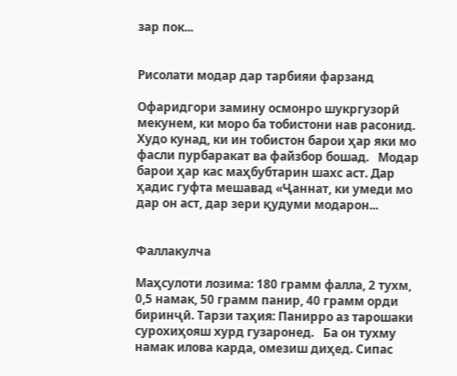зар пок...


Рисолати модар дар тарбияи фарзанд

Офаридгори замину осмонро шукргузорӣ мекунем, ки моро ба тобистони нав расонид. Худо кунад, ки ин тобистон барои ҳар яки мо фасли пурбаракат ва файзбор бошад.   Модар барои ҳар кас маҳбубтарин шахс аст. Дар ҳадис гуфта мешавад «Ҷаннат, ки умеди мо дар он аст, дар зери қудуми модарон...


Фаллакулча

Маҳсулоти лозима: 180 грамм фалла, 2 тухм, 0,5 намак, 50 грамм панир, 40 грамм орди биринҷӣ. Тарзи таҳия: Панирро аз тарошаки сурохиҳояш хурд гузаронед.   Ба он тухму намак илова карда, омезиш диҳед. Сипас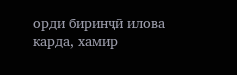орди биринҷӣ илова карда, хамир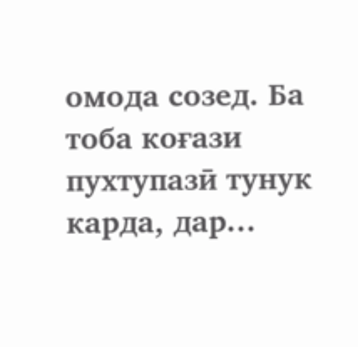омода созед. Ба тоба коғази пухтупазӣ тунук карда, дар...